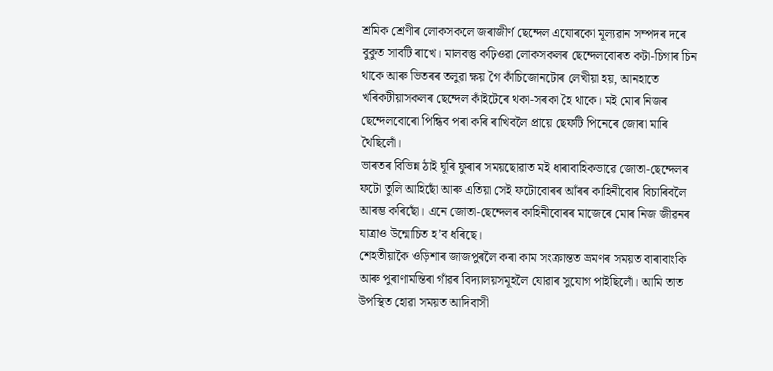শ্ৰমিক শ্ৰেণীৰ লোকসকলে জৰাজীৰ্ণ ছেন্দেল এযোৰকো মূল্যৱান সম্পদৰ দৰে বুকুত সাবটি ৰাখে। মালবস্তু কঢ়িওৱা লোকসকলৰ ছেন্দেলবোৰত কটা-চিগাৰ চিন থাকে আৰু ভিতৰৰ তলুৱা ক্ষয় গৈ কাঁচিজোনটোৰ লেখীয়া হয়, আনহাতে খৰিকটীয়াসকলৰ ছেন্দেল কাঁইটেৰে থকা-সৰকা হৈ থাকে। মই মোৰ নিজৰ ছেন্দেলবোৰো পিন্ধিব পৰা কৰি ৰাখিবলৈ প্ৰায়ে ছেফটি পিনেৰে জোৰা মাৰি থৈছিলোঁ।
ভাৰতৰ বিভিন্ন ঠাই ঘূৰি ফুৰাৰ সময়ছোৱাত মই ধাৰাবাহিকভাৱে জোতা-ছেন্দেলৰ ফটো তুলি আহিছোঁ আৰু এতিয়া সেই ফটোবোৰৰ আঁৰৰ কাহিনীবোৰ বিচাৰিবলৈ আৰম্ভ কৰিছোঁ। এনে জোতা-ছেন্দেলৰ কাহিনীবোৰৰ মাজেৰে মোৰ নিজ জীৱনৰ যাত্ৰাও উন্মোচিত হ’ব ধৰিছে।
শেহতীয়াকৈ ওড়িশাৰ জাজপুৰলৈ কৰা কাম সংক্ৰান্তত ভ্ৰমণৰ সময়ত বাৰাবাংকি আৰু পুৰাণামন্তিৰা গাঁৱৰ বিদ্যালয়সমূহলৈ যোৱাৰ সুযোগ পাইছিলোঁ। আমি তাত উপস্থিত হোৱা সময়ত আদিবাসী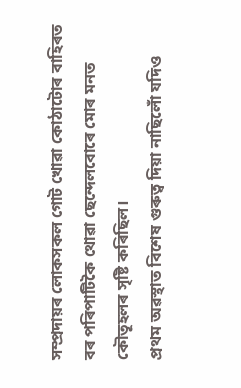সম্প্ৰদায়ৰ লোকসকল গোট খোৱা কোঠাটোৰ বাহিৰত বৰ পৰিপাটিকৈ থোৱা ছেন্দেলবোৰে মোৰ মনত কৌতূহলৰ সৃষ্টি কৰিছিল।
প্ৰথম অৱস্থাত বিশেষ গুৰুত্ব দিয়া নাছিলোঁ যদিও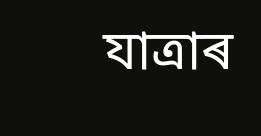যাত্ৰাৰ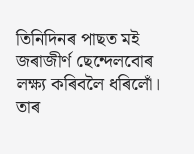তিনিদিনৰ পাছত মই জৰাজীৰ্ণ ছেন্দেলবোৰ লক্ষ্য কৰিবলৈ ধৰিলোঁ। তাৰ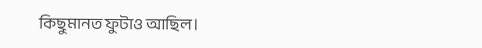কিছুমানত ফুটাও আছিল।